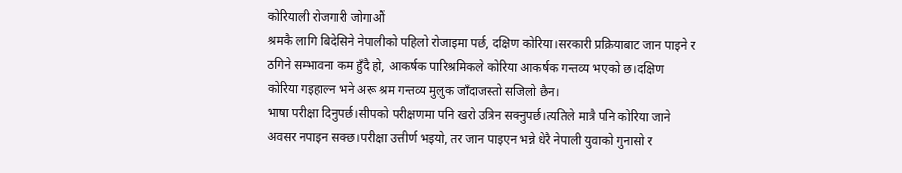कोरियाली रोजगारी जोगाऔं
श्रमकै लागि बिदेसिने नेपालीको पहिलो रोजाइमा पर्छ, दक्षिण कोरिया।सरकारी प्रक्रियाबाट जान पाइने र ठगिने सम्भावना कम हुँदै हो, आकर्षक पारिश्रमिकले कोरिया आकर्षक गन्तव्य भएको छ।दक्षिण कोरिया गइहाल्न भने अरू श्रम गन्तव्य मुलुक जाँदाजस्तो सजिलो छैन।
भाषा परीक्षा दिनुपर्छ।सीपको परीक्षणमा पनि खरो उत्रिन सक्नुपर्छ।त्यतिले मात्रै पनि कोरिया जाने अवसर नपाइन सक्छ।परीक्षा उत्तीर्ण भइयो, तर जान पाइएन भन्ने धेरै नेपाली युवाको गुनासो र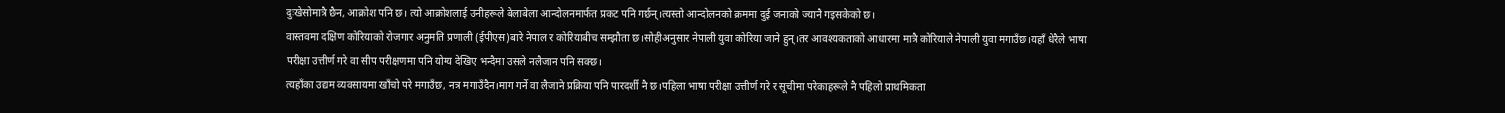दुःखेसोमात्रै छैन, आक्रोश पनि छ। त्यो आक्रोशलाई उनीहरूले बेलाबेला आन्दोलनमार्फत प्रकट पनि गर्छन्।त्यस्तो आन्दोलनको क्रममा दुई जनाको ज्यानै गइसकेको छ।
वास्तवमा दक्षिण कोरियाको रोजगार अनुमति प्रणाली (ईपीएस)बारे नेपाल र कोरियाबीच सम्झौता छ।सोहीअनुसार नेपाली युवा कोरिया जाने हुन्।तर आवश्यकताको आधारमा मात्रै कोरियाले नेपाली युवा मगाउँछ।यहाँ धेरैले भाषा परीक्षा उत्तीर्ण गरे वा सीप परीक्षणमा पनि योग्य देखिए भन्दैमा उसले नलैजान पनि सक्छ।
त्यहाँका उद्यम व्यवसायमा खाँचो परे मगाउँछ, नत्र मगाउँदैन।माग गर्ने वा लैजाने प्रक्रिया पनि पारदर्शी नै छ।पहिला भाषा परीक्षा उत्तीर्ण गरे र सूचीमा परेकाहरूले नै पहिलो प्राथमिकता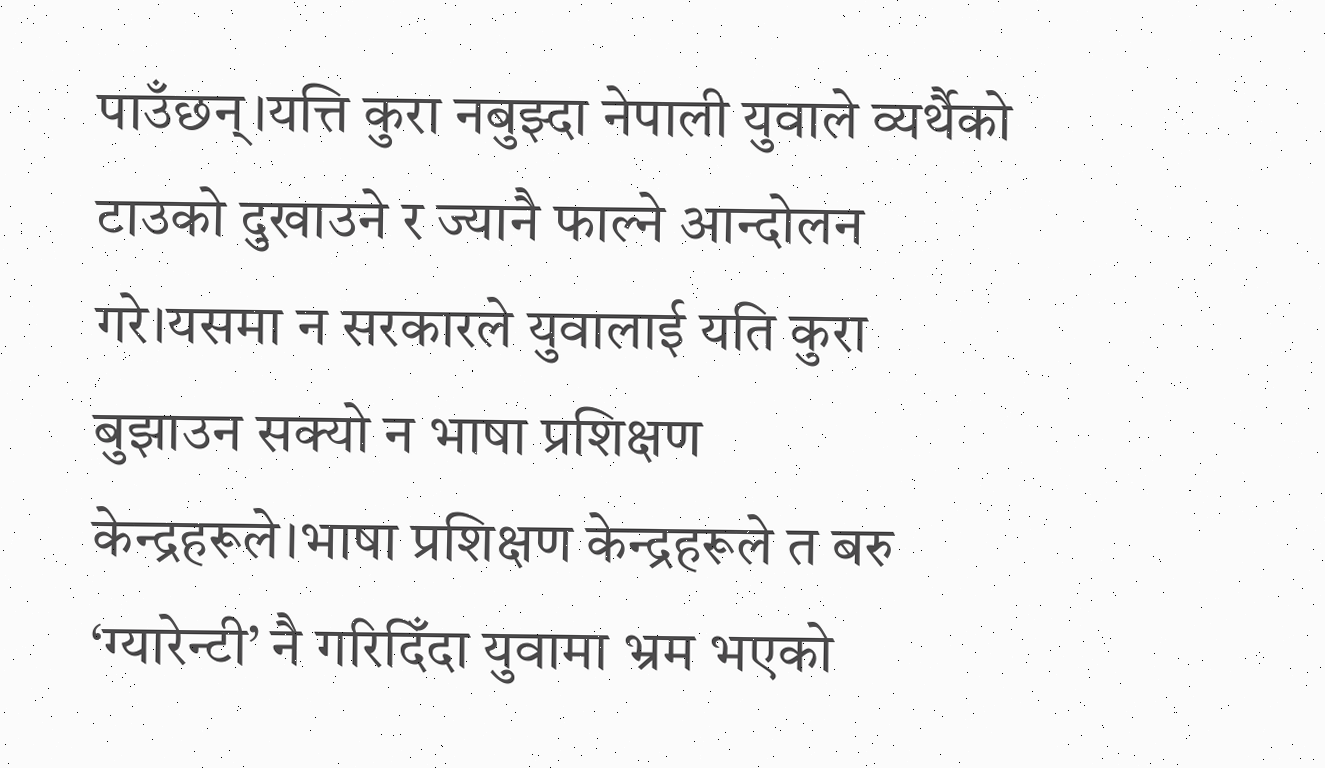पाउँछन्।यत्ति कुरा नबुझ्दा नेपाली युवाले व्यर्थैको टाउको दुखाउने र ज्यानै फाल्ने आन्दोलन गरे।यसमा न सरकारले युवालाई यति कुरा बुझाउन सक्यो न भाषा प्रशिक्षण केन्द्रहरूले।भाषा प्रशिक्षण केन्द्रहरूले त बरु ‘ग्यारेन्टी’ नै गरिदिँदा युवामा भ्रम भएको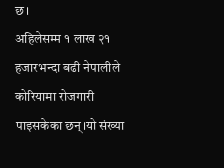छ।
अहिलेसम्म १ लाख २१ हजारभन्दा बढी नेपालीले कोरियामा रोजगारी पाइसकेका छन्।यो संख्या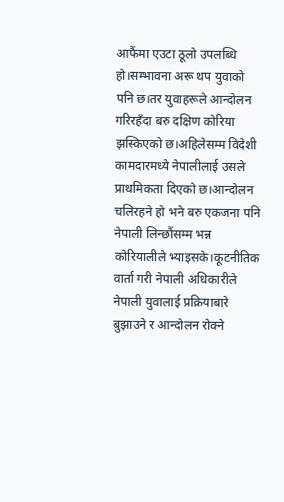आफैंमा एउटा ठूलो उपलब्धि हो।सम्भावना अरू थप युवाको पनि छ।तर युवाहरूले आन्दोलन गरिरहँदा बरु दक्षिण कोरिया झस्किएको छ।अहिलेसम्म विदेशी कामदारमध्ये नेपालीलाई उसले प्राथमिकता दिएको छ।आन्दोलन चलिरहने हो भने बरु एकजना पनि नेपाली लिन्छौंसम्म भन्न कोरियालीले भ्याइसके।कूटनीतिक वार्ता गरी नेपाली अधिकारीले नेपाली युवालाई प्रक्रियाबारे बुझाउने र आन्दोलन रोक्ने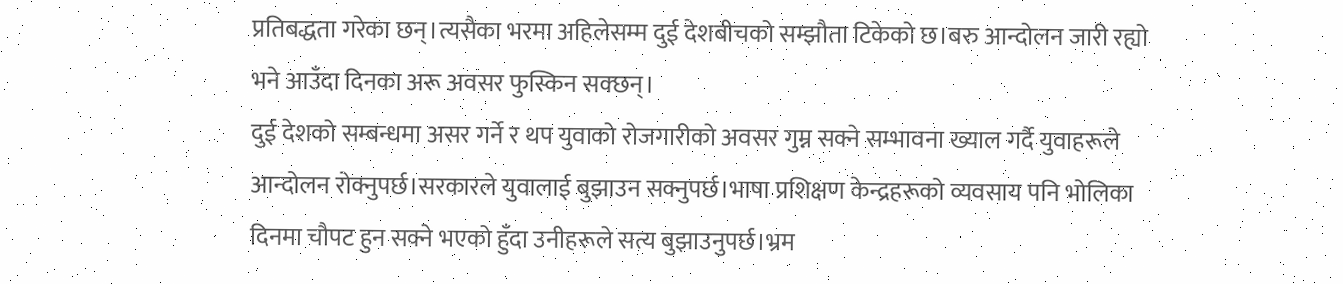प्रतिबद्धता गरेका छन्।त्यसैका भरमा अहिलेसम्म दुई देशबीचको सम्झौता टिकेको छ।बरु आन्दोलन जारी रह्यो भने आउँदा दिनका अरू अवसर फुस्किन सक्छन्।
दुई देशको सम्बन्धमा असर गर्ने र थप युवाको रोजगारीको अवसर गुम्न सक्ने सम्भावना ख्याल गर्दै युवाहरूले आन्दोलन रोक्नुपर्छ।सरकारले युवालाई बुझाउन सक्नुपर्छ।भाषा प्रशिक्षण केन्द्रहरूको व्यवसाय पनि भोलिका दिनमा चौपट हुन सक्ने भएको हुँदा उनीहरूले सत्य बुझाउनुपर्छ।भ्रम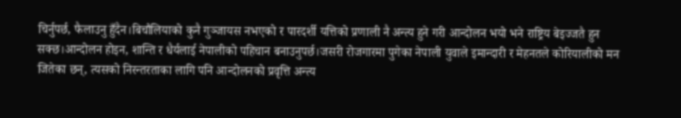चिर्नुपर्छ, फैलाउनु हुँदैन।बिचौलियाको कुनै गुञ्जायस नभएको र पारदर्शी यत्तिको प्रणाली नै अन्त्य हुने गरी आन्दोलन भयो भने राष्ट्रिय बेइज्जतै हुन सक्छ।आन्दोलन होइन, शान्ति र धैर्यलाई नेपालीको पहिचान बनाउनुपर्छ।जसरी रोजगारमा पुगेका नेपाली युवाले इमान्दारी र मेहनतले कोरियालीको मन जितेका छन्, त्यसको निरन्तरताका लागि पनि आन्दोलनको प्रवृत्ति अन्त्य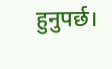हुनुपर्छ।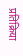प्रतिक्रिया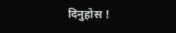दिनुहोस !